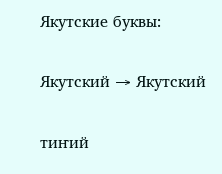Якутские буквы:

Якутский → Якутский

тиҥий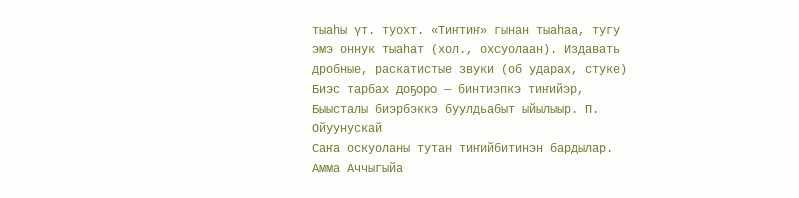тыаһы үт. туохт. «Тиҥтиҥ» гынан тыаһаа, тугу эмэ оннук тыаһат (хол., охсуолаан). Издавать дробные, раскатистые звуки (об ударах, стуке)
Биэс тарбах доҕоро — бинтиэпкэ тиҥийэр, Быысталы биэрбэккэ буулдьабыт ыйылыыр. П. Ойуунускай
Саҥа оскуоланы тутан тиҥийбитинэн бардылар. Амма Аччыгыйа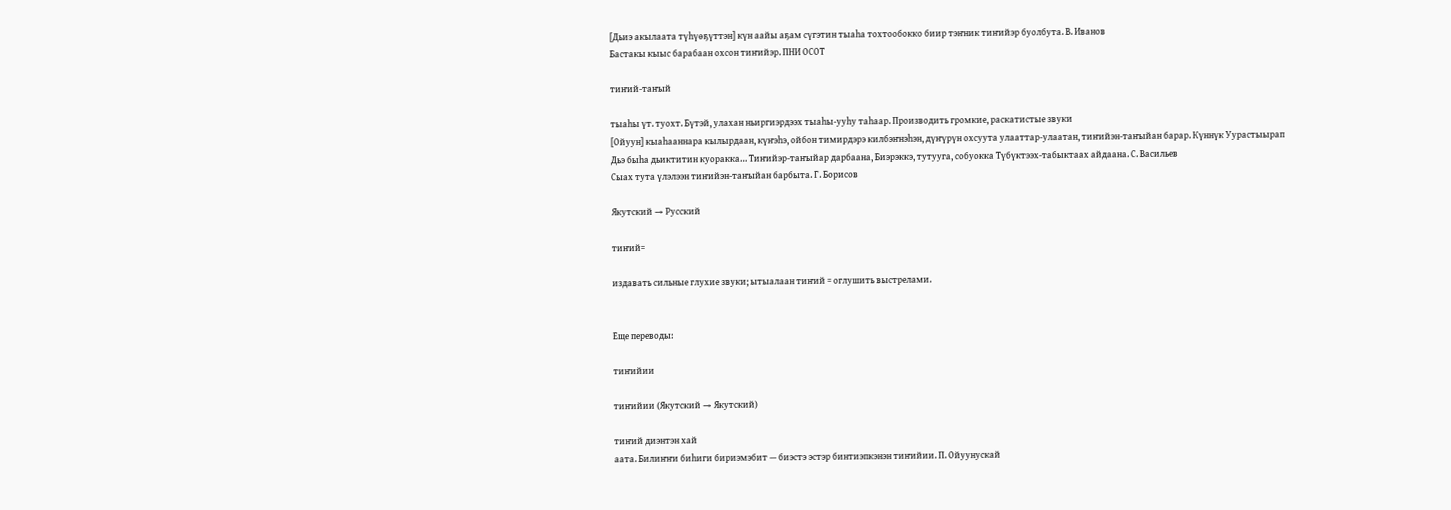[Дьиэ акылаата түһүөҕүттэн] күн аайы аҕам сүгэтин тыаһа тохтообокко биир тэҥник тиҥийэр буолбута. В. Иванов
Бастакы кыыс барабаан охсон тиҥийэр. ПНИ ОСОТ

тиҥий-таҥый

тыаһы үт. туохт. Бүтэй, улахан ньиргиэрдээх тыаһы-ууһу таһаар. Производить громкие, раскатистые звуки
[Ойуун] кыаһааннара кылырдаан, күҥэһэ, ойбон тимирдэрэ килбэҥнэһэн, дүҥүрүн охсуута улааттар-улаатан, тиҥийэн-таҥыйан барар. Күннүк Уурастыырап
Дьэ быһа дьиктитин куоракка… Тиҥийэр-таҥыйар дарбаана, Биэрэккэ, тутууга, собуокка Түбүктээх-табыктаах айдаана. С. Васильев
Сыах тута үлэлээн тиҥийэн-таҥыйан барбыта. Г. Борисов

Якутский → Русский

тиҥий=

издавать сильные глухие звуки; ытыалаан тиҥий = оглушить выстрелами.


Еще переводы:

тиҥийии

тиҥийии (Якутский → Якутский)

тиҥий диэнтэн хай
аата. Билиҥҥи биһиги бириэмэбит — биэстэ эстэр бинтиэпкэнэн тиҥийии. П. Ойуунускай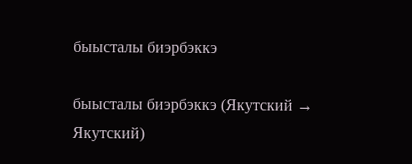быысталы биэрбэккэ

быысталы биэрбэккэ (Якутский → Якутский)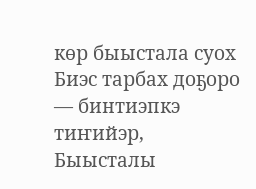көр быыстала суох
Биэс тарбах доҕоро — бинтиэпкэ тиҥийэр, Быысталы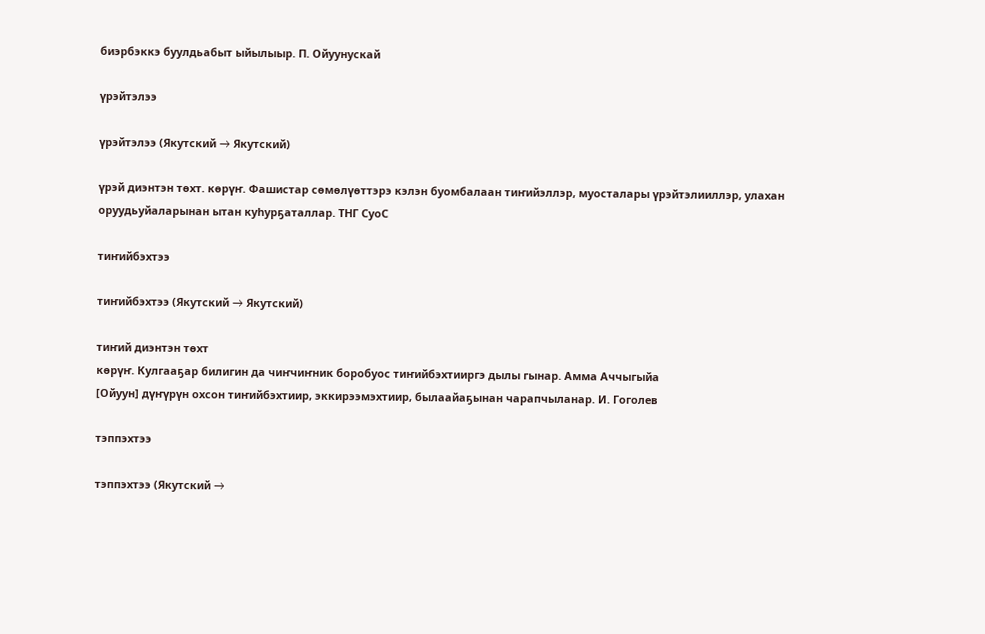биэрбэккэ буулдьабыт ыйылыыр. П. Ойуунускай

үрэйтэлээ

үрэйтэлээ (Якутский → Якутский)

үрэй диэнтэн төхт. көрүҥ. Фашистар сөмөлүөттэрэ кэлэн буомбалаан тиҥийэллэр, муосталары үрэйтэлииллэр, улахан оруудьуйаларынан ытан куһурҕаталлар. ТНГ СуоС

тиҥийбэхтээ

тиҥийбэхтээ (Якутский → Якутский)

тиҥий диэнтэн төхт
көрүҥ. Кулгааҕар билигин да чиҥчиҥник боробуос тиҥийбэхтииргэ дылы гынар. Амма Аччыгыйа
[Ойуун] дүҥүрүн охсон тиҥийбэхтиир, эккирээмэхтиир, былаайаҕынан чарапчыланар. И. Гоголев

тэппэхтээ

тэппэхтээ (Якутский →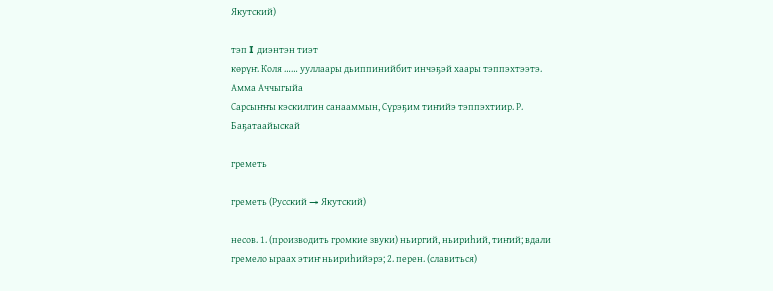Якутский)

тэп I диэнтэн тиэт
көрүҥ. Коля …… ууллаары дьиппинийбит инчэҕэй хаары тэппэхтээтэ. Амма Аччыгыйа
Сарсыҥҥы кэскилгин санааммын, Сүрэҕим тиҥийэ тэппэхтиир. Р. Баҕатаайыскай

греметь

греметь (Русский → Якутский)

несов. 1. (производить громкие звуки) ньиргий, ньириһий, тиҥий; вдали гремело ыраах этиҥ ньириһийэрэ; 2. перен. (славиться)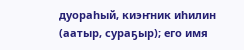дуораһый, киэҥник иһилин (аатыр, сураҕыр); его имя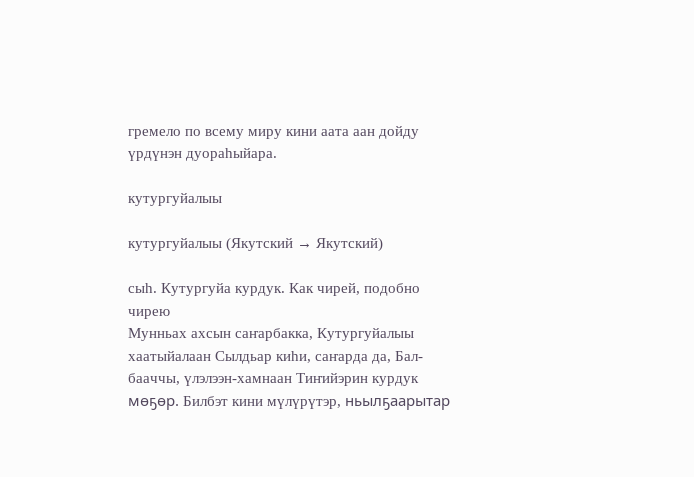гремело по всему миру кини аата аан дойду үрдүнэн дуораһыйара.

кутургуйалыы

кутургуйалыы (Якутский → Якутский)

сыһ. Кутургуйа курдук. Как чирей, подобно чирею
Мунньах ахсын саҥарбакка, Кутургуйалыы хаатыйалаан Сылдьар киһи, саҥарда да, Бал-бааччы, үлэлээн-хамнаан Тиҥийэрин курдук мөҕөр. Билбэт кини мүлүрүтэр, ньылҕаарытар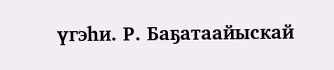үгэһи. Р. Баҕатаайыскай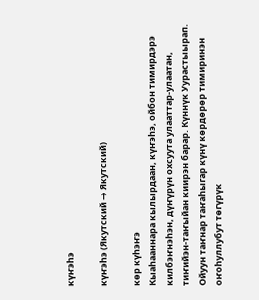күҥэһэ

күҥэһэ (Якутский → Якутский)

көр күһэҥэ
Кыаһааннара кылырдаан, күҥэһэ, ойбон тимирдэрэ килбэҥнэһэн, дүҥүрүн охсуута улааттар-улаатан, тиҥийэн-таҥыйан киирэн барар. Күннүк Уурастыырап. Ойуун таҥнар таҥаһыгар күнү көрдөрөр тимиринэн оҥоһуллубут төгүрүк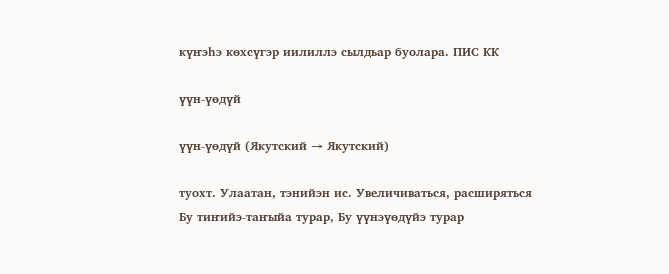күҥэһэ көхсүгэр иилиллэ сылдьар буолара. ПИС КК

үүн-үөдүй

үүн-үөдүй (Якутский → Якутский)

туохт. Улаатан, тэнийэн ис. Увеличиваться, расширяться
Бу тиҥийэ-таҥыйа турар, Бу үүнэүөдүйэ турар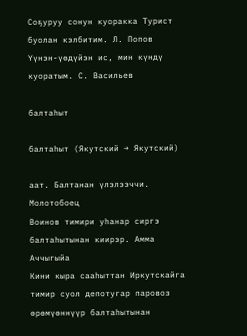Соҕуруу сонун куоракка Турист буолан кэлбитим. Л. Попов
Үүнэн-үөдүйэн ис, мин күндү куоратым. С. Васильев

балтаһыт

балтаһыт (Якутский → Якутский)

аат. Балтанан үлэлээччи. Молотобоец
Воинов тимири уһанар сиргэ балтаһытынан киирэр. Амма Аччыгыйа
Кини кыра сааһыттан Иркутскайга тимир суол депотугар паровоз өрөмүөннүүр балтаһытынан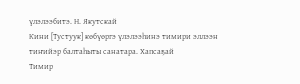үлэлээбитэ. Н. Якутскай
Кини [Тустуук] көбүөргэ үлэлээһинэ тимири эллээн тиҥийэр балтаһыты санатара. Хапсаҕай
Тимир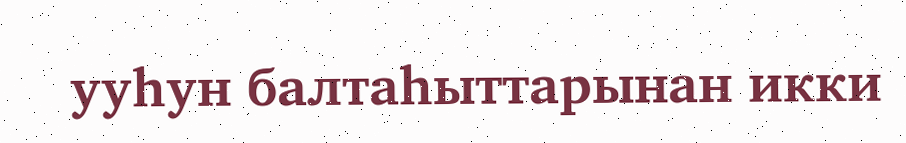ууһун балтаһыттарынан икки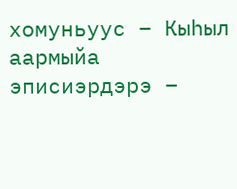хомуньуус – Кыһыл аармыйа эписиэрдэрэ –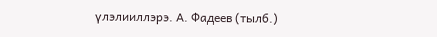үлэлииллэрэ. А. Фадеев (тылб.)